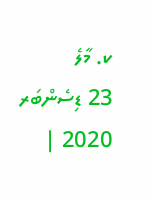ކ. މާލެ
23 ޑިސެންބަރ 2020 |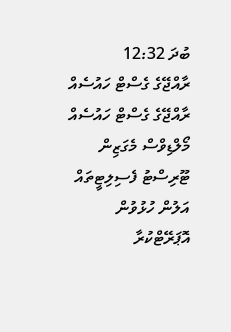ބުދަ 12:32
ރާއްޖޭގެ ގެސްޓް ހައުސެއް
ރާއްޖޭގެ ގެސްޓް ހައުސެއް
މޯލްޑިވްސް މެގަޒިން
ޓޫރިސްޓު ފެސިލިޓީތައް އަލުން ހުޅުވުން
އޮޕަރޭޓްކުރާ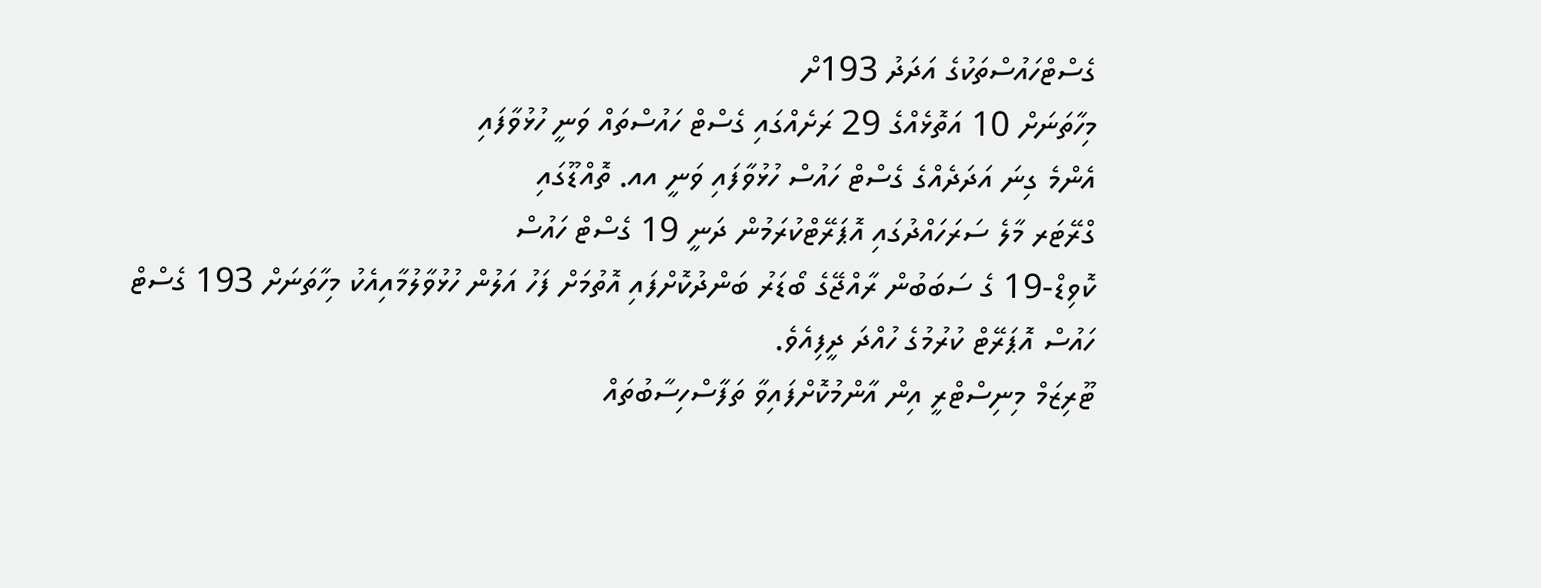ގެސްޓްހައުސްތަކުގެ އަދަދު 193ށް
މިހާތަނަށް 10 އަތޮޅެއްގެ 29 ރަށެއްގައި ގެސްޓް ހައުސްތައް ވަނީ ހުޅުވާފައި
އެންމެ ގިނަ އަދަދެއްގެ ގެސްޓް ހައުސް ހުޅުވާފައި ވަނީ އއ. ތޮއްޑޫގައި
ގްރޭޓަރ މާލެ ސަރަހައްދުގައި އޮޕަރޭޓްކުރަމުން ދަނީ 19 ގެސްޓް ހައުސް
ކޮވިޑް-19 ގެ ސަބަބުން ރާއްޖޭގެ ބޯޑަރު ބަންދުކޮށްފައި އޮތުމަށް ފަހު އަލުން ހުޅުވާލުމާއިއެކު މިހާތަނަށް 193 ގެސްޓް ހައުސް އޮޕަރޭޓް ކުރުމުގެ ހުއްދަ ދީފިއެވެ.
ޓޫރިޒަމް މިނިސްޓްރީ އިން އާންމުކޮށްފައިވާ ތަފާސްހިސާބުތައް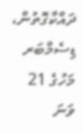ދައްކާގޮތުން، ޑިސެމްބަރ މަހުގެ 21 ވަނަ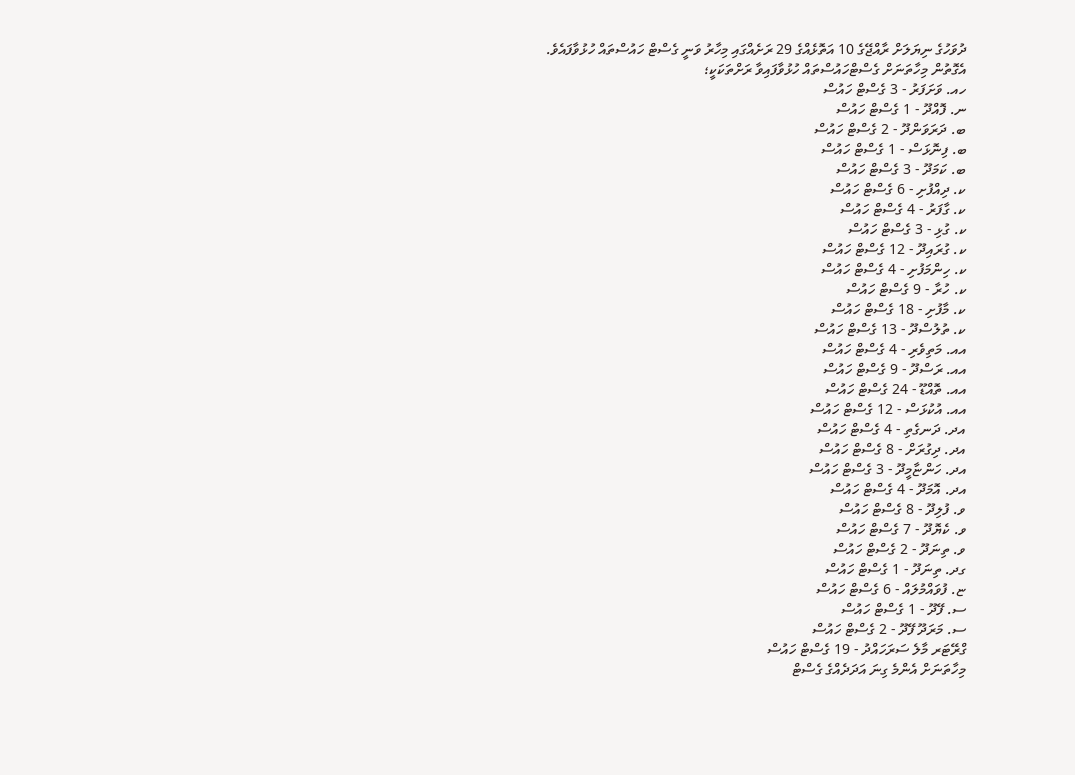ދުވަހުގެ ނިޔަލަށް ރާއްޖޭގެ 10 އަތޮޅެއްގެ 29 ރަށެއްގައި މިހާރު ވަނީ ގެސްޓް ހައުސްތައް ހުޅުވާފައެވެ.
އެގޮތުން މިހާތަނަށް ގެސްޓްހައުސްތައް ހުޅުވާފައިވާ ރަށްތަކަކީ؛
ހއ. ވަށަފަރު - 3 ގެސްޓް ހައުސް
ނ. ފޮއްދޫ - 1 ގެސްޓް ހައުސް
ބ. ދަރަވަންދޫ - 2 ގެސްޓް ހައުސް
ބ. ފިނޮޅަސް - 1 ގެސްޓް ހައުސް
ބ. ކަމަދޫ - 3 ގެސްޓް ހައުސް
ކ. ދިއްފުށި - 6 ގެސްޓް ހައުސް
ކ. ގާފަރު - 4 ގެސްޓް ހައުސް
ކ. ގުޅި - 3 ގެސްޓް ހައުސް
ކ. ގުރައިދޫ - 12 ގެސްޓް ހައުސް
ކ. ހިންމަފުށި - 4 ގެސްޓް ހައުސް
ކ. ހުރާ - 9 ގެސްޓް ހައުސް
ކ. މާފުށި - 18 ގެސްޓް ހައުސް
ކ. ތުލުސްދޫ - 13 ގެސްޓް ހައުސް
އއ. މަތިވެރި - 4 ގެސްޓް ހައުސް
އއ. ރަސްދޫ - 9 ގެސްޓް ހައުސް
އއ. ތޮއްޑޫ - 24 ގެސްޓް ހައުސް
އއ. އުކުޅަސް - 12 ގެސްޓް ހައުސް
އދ. ދަނގެތި - 4 ގެސްޓް ހައުސް
އދ. ދިގުރަށް - 8 ގެސްޓް ހައުސް
އދ. ހަންޏާމީދޫ - 3 ގެސްޓް ހައުސް
އދ. އޮމަދޫ - 4 ގެސްޓް ހައުސް
ވ. ފުލިދޫ - 8 ގެސްޓް ހައުސް
ވ. ކެޔޮދޫ - 7 ގެސްޓް ހައުސް
ވ. ތިނަދޫ - 2 ގެސްޓް ހައުސް
ގދ. ތިނަދޫ - 1 ގެސްޓް ހައުސް
ޏ. ފުވައްމުލައް - 6 ގެސްޓް ހައުސް
ސ. ފޭދޫ - 1 ގެސްޓް ހައުސް
ސ. މަރަދޫ ފޭދޫ - 2 ގެސްޓް ހައުސް
ގްރޭޓަރ މާލެ ސަރަހައްދު - 19 ގެސްޓް ހައުސް
މިހާތަނަށް އެންމެ ގިނަ އަދަދެއްގެ ގެސްޓް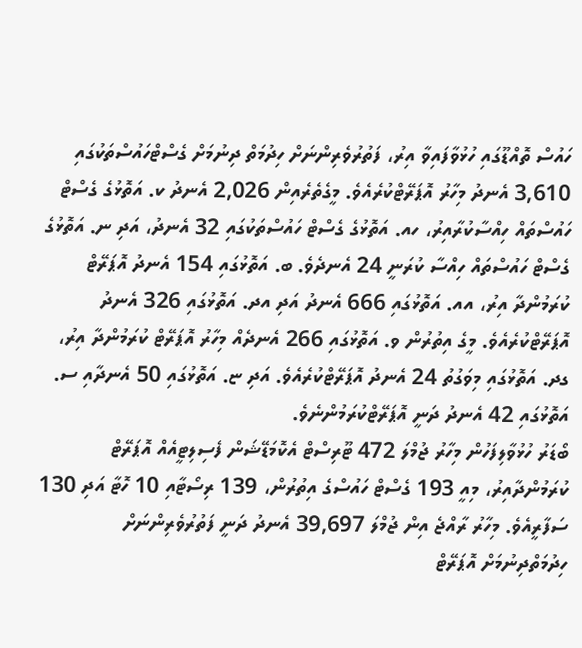ހައުސް ތޮއްޑޫގައި ހުޅުވާފައިވާ އިރު، ފަތުރުވެރިންނަށް ހިދުމަތް ދިނުމަށް ގެސްޓްހައުސްތަކުގައި 3,610 އެނދު މިހާރު އޮޕަރޭޓްކުރެއެވެ. މީގެތެރެއިން 2,026 އެނދު ކ. އަތޮޅުގެ ގެސްޓް ހައުސްތައް ހިއްސާކުރާއިރު، ހއ. އަތޮޅުގެ ގެސްޓް ހައުސްތަކުގައި 32 އެނދު، އަދި ނ. އަތޮޅުގެ ގެސްޓް ހައުސްތައް ހިއްސާ ކުރަނީ 24 އެނދެވެ. ބ. އަތޮޅުގައި 154 އެނދު އޮޕަރޭޓް ކުރަމުންދާ އިރު، އއ. އަތޮޅުގައި 666 އެނދު އަދި އދ. އަތޮޅުގައި 326 އެނދު އޮޕަރޭޓްކުރެއެވެ. މީގެ އިތުރުން ވ. އަތޮޅުގައި 266 އެނދެއް މިހާރު އޮޕަރޭޓް ކުރަމުންދާ އިރު، ގދ. އަތޮޅުގައި މިވަގުތު 24 އެނދު އޮޕަރޭޓްކުރެއެވެ. އަދި ޏ. އަތޮޅުގައި 50 އެނދާއި ސ. އަތޮޅުގައި 42 އެނދު ދަނީ އޮޕަރޭޓްކުރަމުންނެވެ.
ބޯޑަރު ހުޅުވާލިފަހުން މިހާރު ޖުމްލަ 472 ޓޫރިސްޓް އެކޮމަޑޭޝަން ފެސިލިޓީއެއް އޮޕަރޭޓް ކުރަމުންދާއިރު، މިއީ 193 ގެސްޓް ހައުސްގެ އިތުރުން، 139 ރިސޯޓާއި 10 ހޮޓާ އަދި 130 ސަފާރީއެވެ. މިހާރު ރާއްޖެ އިން ޖުމްލަ 39,697 އެނދު ދަނީ ފަތުރުވެރިންނަށް ހިދުމަތްދިނުމަށް އޮޕަރޭޓް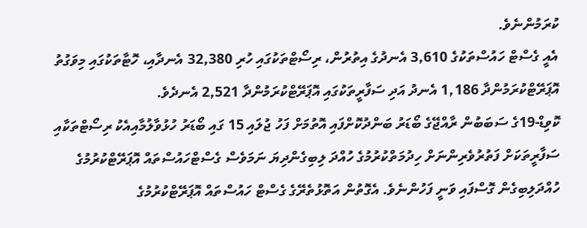ކުރަމުންނެވެ.
އެއީ ގެސްޓް ހައުސްތަކުގެ 3,610 އެނދުގެ އިތުރުން، ރިސޯޓްތަކުގައި ހުރި 32,380 އެނދާއި، ހޮޓާތަކުގައި މިވަގުތު އޮޕަރޭޓްކުރަމުންދާ 1,186 އެނދު އަދި ސަފާރީތަކުގައި އޮޕަރޭޓްކުރަމުންދާ 2,521 އެނދެވެ.
ކޮވިޑް-19ގެ ސަބަބުން ރާއްޖޭގެ ބޯޑަރު ބަންދުކޮށްފައި އޮތުމަށް ފަހު ޖުލައި 15 ގައި ބޯޑަރު ހުޅުވާލުމާއިއެކު ރިސޯޓްތަކާއި ސަފާރީތަކަށް ފަތުރުވެރިންނަށް ހިދުމަތްކުރުމުގެ ހުއްދަ ލިބިގެންދިޔަ ނަމަވެސް ގެސްޓްހައުސްތައް އޮޕަރޭޓްކުރުމުގެ ހުއްދަލިބިގެން ގޮސްފައި ވަނީ ފަހުންނެވެ. އެގޮތުން އަތޮޅުތެރޭގެ ގެސްޓް ހައުސްތައް އޮޕަރޭޓްކުރުމުގެ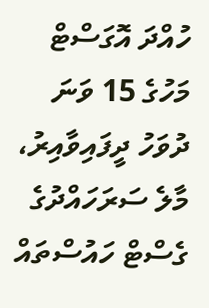ހުއްދަ އޮގަސްޓް މަހުގެ 15 ވަނަ ދުވަހު ދީފައިވާއިރު، މާލެ ސަރަހައްދުގެ ގެސްޓް ހައުސްތައް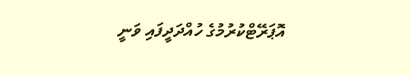އޮޕަރޭޓްކުރުމުގެ ހުއްދަދީފައި ވަނީ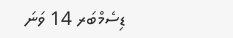ޑިސެމްބަރ 14 ވަނަ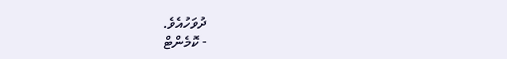ދުވަހުއެވެ.
- ކޮމެންޓް